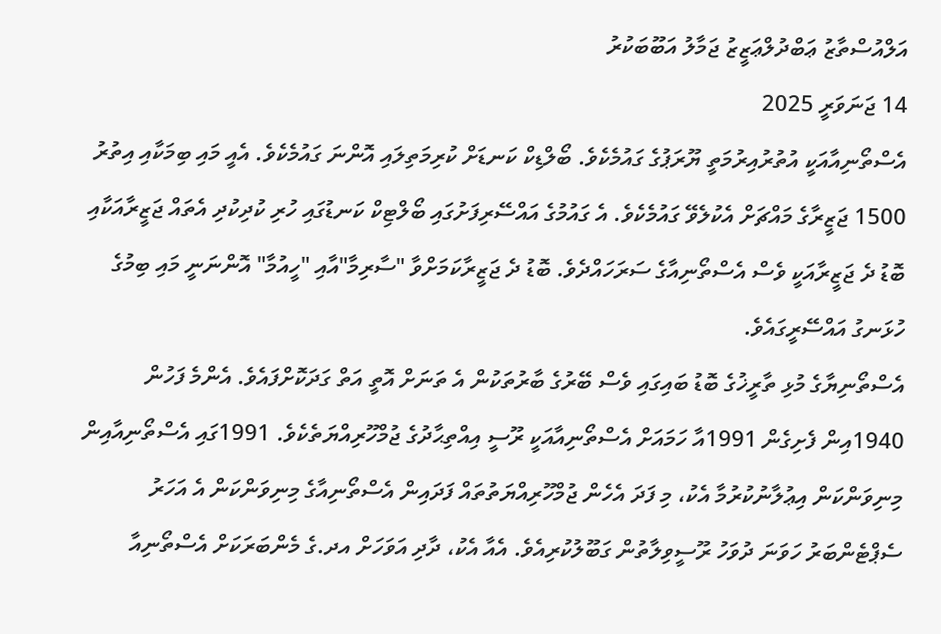އަލްއުސްތާޒު ޢަބްދުލްޢަޒީޒު ޖަމާލު އަބޫބަކުރު
14 ޖަނަވަރީ 2025
އެސްތޯނިއާއަކީ އުތުރުއިރުމަތީ ޔޫރަޕުގެ ގައުމެކެވެ. ބޯލްޑިކް ކަނޑަށް ކުރިމަތިލައި އޮންނަ ގައުމެކެވެ. އެއީ މައި ބިމަކާއި އިތުރު 1500 ޖަޒީރާގެ މައްޗަށް އެކުލެވޭ ގައުމެކެވެ. އެ ގައުމުގެ އައްސޭރިފަށުގައި ބޯލްޓިކް ކަނޑުގައި ހުރި ކުދިކުދި އެތައް ޖަޒީރާއަކާއި ބޮޑު ދެ ޖަޒީރާއަކީ ވެސް އެސްތޯނިއާގެ ސަރަހައްދެވެ. ބޮޑު ދެ ޖަޒީރާކަމަށްވާ "ސާރިމާ"އާއި "ހީއުމާ" އޮންނަނީ މައި ބިމުގެ ހުޅަނގު އައްސޭރީގައެވެ.
އެސްތޯނިޔާގެ މުޅި ތާރީޚުގެ ބޮޑު ބައިގައި ވެސް ބޭރުގެ ބާރުތަކުން އެ ތަނަށް އޮތީ އަތް ގަދަކޮށްފައެވެ. އެންމެ ފަހުން 1940އިން ފެށިގެން 1991އާ ހަމައަށް އެސްތޯނިއާއަކީ ރޫސީ އިއްތިޙާދުގެ ޖުމްހޫރިއްޔަތެކެވެ. 1991ގައި އެސްތޯނިއާއިން މިނިވަންކަން އިޢުލާނުކުރުމާ އެކު، މި ފަދަ އެހެން ޖުމްހޫރިއްޔަތުތައް ފަދައިން އެސްތޯނިއާގެ މިނިވަންކަން އެ އަހަރު ސެޕްޓެންބަރު ހަވަނަ ދުވަހު ރޫސީވިލާތުން ގަބޫލުކުރިއެވެ. އެއާ އެކު، ދާދި އަވަހަށް އދ.ގެ މެންބަރަކަށް އެސްތޯނިއާ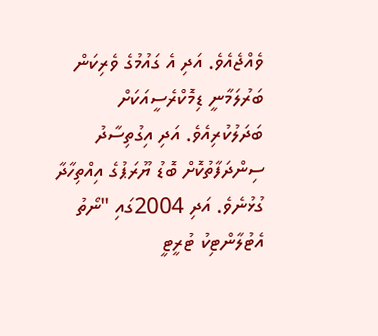ވެއްޖެއެވެ. އަދި އެ ގައުމުގެ ވެރިކަން ބަރުލަމާނީ ޑިމޮކްރެސީއަކަށް ބަދަލުކުރިއެވެ. އަދި އިގުތިސާދު ސިންދަފާތުކޮށް ބޮޑު ޔޫރަޕުގެ އިއްތިހާދާ ގުޅުނެވެ. އަދި 2004ގައި "ނޯތު އެޓުލާންޓިކު ޓުރީޓީ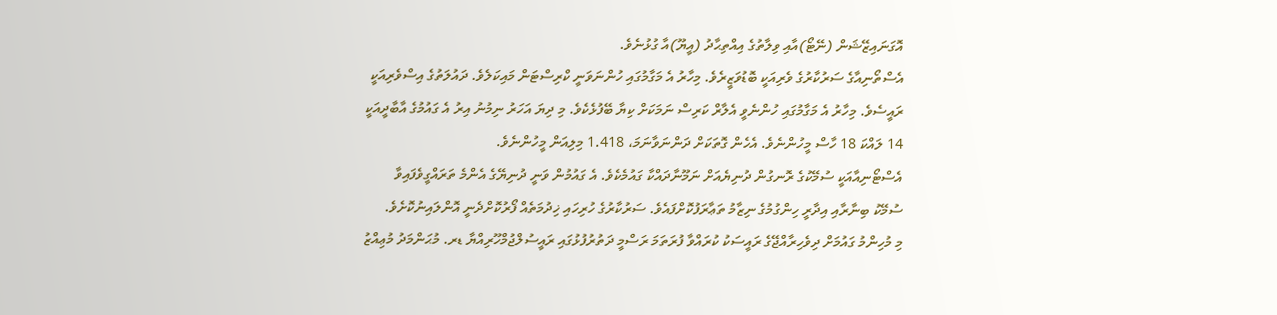އޮގަނައިޒޭޝަން (ނޭޓޯ)އާއި ވިލާތުގެ އިއްތިޙާދު (އީޔޫ)އާ ގުޅުނެވެ.
އެސްތޯނިއާގެ ސަރުކާރުގެ ވެރިއަކީ ބޮޑުވަޒީރެވެ. މިހާރު އެ މަގާމުގައި ހުންނަވަނީ ކްރިސްޓަން މައިކަލެވެ. ދައުލަތުގެ އިސްވެރިއަކީ ރައީސެވެ. މިހާރު އެ މަގާމުގައި ހުންނެވީ އެލާރް ކަރިސް ނަމަކަށް ކިޔާ ބޭފުޅެކެވެ. މި ދިޔަ އަހަރު ނިމުނު އިރު އެ ގައުމުގެ އާބާދީއަކީ 14 ލައްކަ 18 ހާސް މީހުންނެވެ. އެހެން ގޮތަކަށް ދަންނަވާނަމަ، 1.418 މިލިއަން މީހުންނެވެ.
އެސްޓޯނިއާއަކީ ސުމޭކުގެ ރޮނގުން ދުނިޔެއަށް ނަމޫނާދައްކާ ގައުމެކެވެ. އެ ގައުމުން ވަނީ ދުނިޔޭގެ އެންމެ ތަރައްގީވެފައިވާ ސުމޭކު ބިނާރާއި އިދާރީ ހިންގުމުގެ ނިޒާމު ތަޢާރަފުކޮށްފައެވެ. ސަރުކާރުގެ ހުރިހައި ޚިދުމަތެއް ފޯރުކޮށްދެނީ އޮންލައިނުކޮށެވެ.
މި މުހިންމު ގައުމަށް ދިވެހިރާއްޖޭގެ ރައީސަކު ކުރައްވާ ފުރަތަމަ ރަސްމީ ދަތުރުފުޅުގައި ރައީސުލްޖުމްހޫރިއްޔާ ޑރ. މުޙަންމަދު މުޢިއްޒު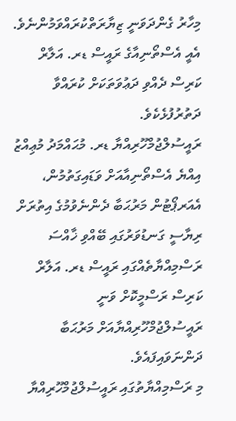މިހާރު ގެންދަވަނީ ޒިޔާރަތްކުރައްވަމުންނެވެ. އެއީ އެސްތޯނިއާގެ ރައީސް ޑރ. އަލާރް ކަރިސް ދެއްވި ދަޢުވަތަކަށް ކުރައްވާ ދަތުރުފުޅެކެވެ.
ރައީސުލްޖުމްހޫރިއްޔާ ޑރ. މުޙައްމަދު މުޢިއްޒު އިއްޔެ އެސްތޯނިއާއަށް ވަޑައިގަތުމުން، އެއަރޕޯޓުން މަރުޙަބާ ދެންނެވުމުގެ އިތުރަށް ރިޔާސީ ގަނޑުވަރުގައި ބޭއްވި ޚާއްސަ ރަސްމިއްޔާތެއްގައި ރައީސް ޑރ. އަލާރް ކަރިސް ރަސްމީކޮށް ވަނީ ރައީސުލްޖުމްހޫރިއްޔާއަށް މަރުޙަބާ ދަންނަވައިފައެވެ.
މި ރަސްމިއްޔާތުގައި ރައީސުލްޖުމްހޫރިއްޔާ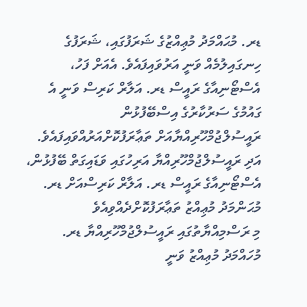ޑރ. މުޙައްމަދު މުޢިއްޒުގެ ޝަރަފުގައި، ޝަރަފުގެ ހިނގައިލުމެއް ވަނީ އަރުވައިފައެވެ. އެއަށް ފަހު، އެސްޓޯނިއާގެ ރައީސް ޑރ. އަލާރް ކަރިސް ވަނީ އެ ގައުމުގެ ސަރުކާރުގެ އިސްބޭފުޅުން ރައީސުލްޖުމްހޫރިއްޔާއަށް ތަޢާރަފުކޮށްއަރުއްވައިފައެވެ. އަދި ރައީސުލްޖުމްހޫރިއްޔާ އަރިހުގައި ވަޑައިގަތް ބޭފުޅުން، އެސްޓޯނިއާގެ ރައީސް ޑރ. އަލާރް ކަރިސްއަށް ޑރ. މުޙަންމަދު މުޢިއްޒު ތަޢާރަފުކޮށްދެއްވިއެވެ
މި ރަސްމިއްޔާތުގައި ރައީސުލްޖުމްހޫރިއްޔާ ޑރ. މުހައްމަދު މުޢިއްޒު ވަނީ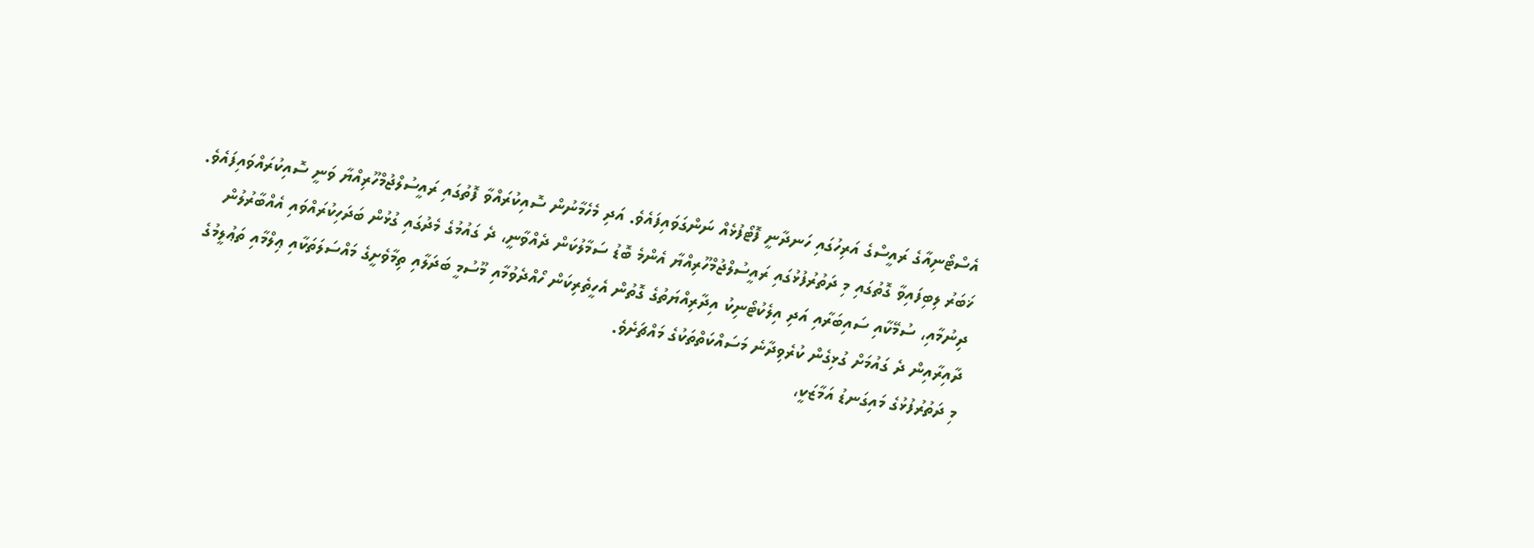އެސްޓޯނިއާގެ ރައީސްގެ އަރިހުގައި ހަނދާނީ ފޮޓޯފުޅެއް ނަންގަވައިފައެވެ. އަދި މެހެމާނުން ސޮއިކުރައްވާ ފޮތުގައި ރައީސުލްޖުމްހޫރިއްޔާ ވަނީ ސޮއިކުރައްވައިފައެވެ.
ޚަބަރު ލިބިފައިވާ ގޮތުގައި މި ދަތުރުފުޅުގައި ރައީސުލްޖުމްހޫރިއްޔާ އެންމެ ބޮޑު ސަމާލުކަން ދެއްވާނީ، ދެ ގައުމުގެ މެދުގައި ގުޅުން ބަދަހިކުރައްވައި އެއްބާރުލުން ދިނުމާއި، ސުމޭކާއި ސައިބަރާއި އަދި އިލެކުޓޯނިކު އިދާރިއްޔަތުގެ ގޮތުން އެހީތެރިކަން ހޯއްދެވުމާއި މޫސުމީ ބަދަލާއި ތިމާވެށީގެ މައްސަލަތަކާއި ޢިލްމާއި ތަޢުލީމުގެ ދާއިރާއިން ދެ ގައުމަށް ގުޅިގެން ކުރެވިދާނެ މަސައްކަތްތަކުގެ މައްޗަށެވެ.
މި ދަތުރުފުޅުގެ މައިގަނޑު އަމާޒަކީ،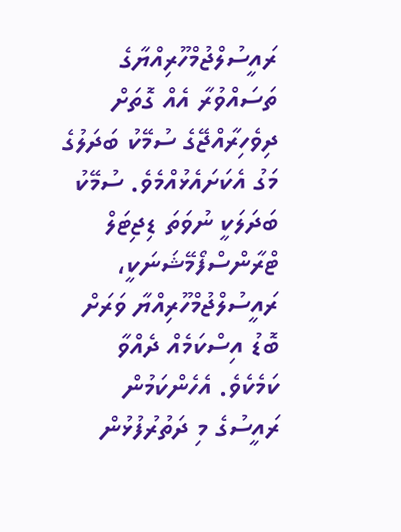ރައީސުލްޖުމްހޫރިއްޔާގެ ތަސައްވުރާ އެއް ގޮތަށް ދިވެހިރާއްޖޭގެ ސުމޭކު ބަދަލުގެ މަގު އެކަށައެޅުއްމެވެ. ސުމޭކު ބަދަލަކީ ނުވަތަ ޑިޖިޓަލް ޓްރާންސްފޯމޭޝަނަކީ، ރައީސުލްޖުމްހޫރިއްޔާ ވަރަށް ބޮޑު އިސްކަމެއް ދެއްވާ ކަމެކެވެ. އެހެންކަމުން ރައީސުގެ މި ދަތުރުފުޅުން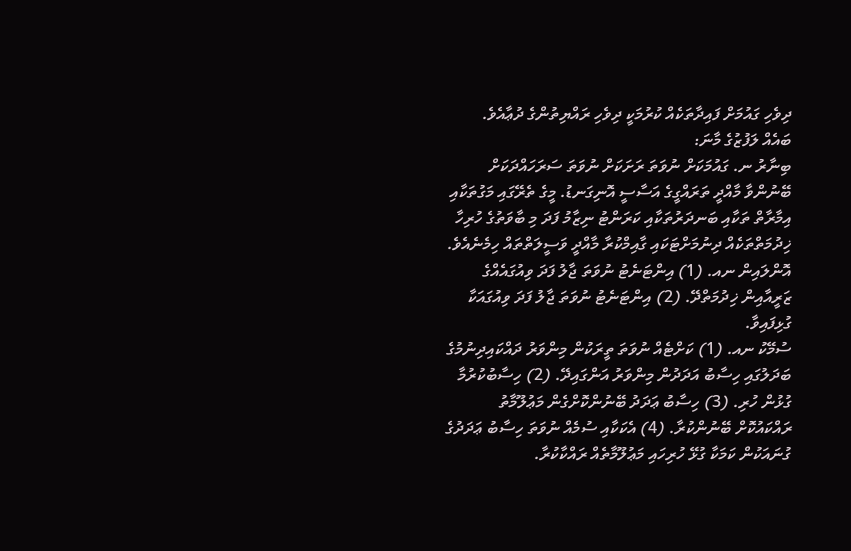ދިވެހި ގައުމަށް ފައިދާތަކެއް ކުރުމަކީ ދިވެހި ރައްޔިތުންގެ ދުޢާއެވެ.
ބައެއް ލަފުޒުގެ މާނަ:
ބިނާރު ނ. ގައުމަކަށް ނުވަތަ ރަށަކަށް ނުވަތަ ސަރަހައްދަކަށް ބޭނުންވާ މާއްދީ ތަރައްގީގެ އަސާސީ އޮނިގަނޑު. މީގެ ތެރޭގައި މަގުތަކާއި އިމާރާތް ތަކާއި ބަނދަރުތަކާއި ކަރަންޓު ނިޒާމު ފަދަ މި ބާވަތުގެ ހުރިހާ ޚިދުމަތްތަކެއް ދިނުމަށްޓަކައި ގާއިމްކުރާ މާއްދީ ވަސީލަތްތައް ހިމެނެއެވެ.
އޮންލައިން ނއ. (1) އިންޓަނެޓު ނުވަތަ ޖާލު ފަދަ ވިއުގައެއްގެ ޒަރީއާއިން ޚިދުމަތްދޭ. (2) އިންޓަނެޓު ނުވަތަ ޖާލު ފަދަ ވިއުގައަކާ ގުޅިފައިވާ.
ސުމޭކު ނއ. (1) ކަށްޓެއް ނުވަތަ ތީރަކުން މިންވަރު ދައްކައިދިނުމުގެ ބަދަލުގައި ހިސާބު އަދަދުން މިންވަރު އަންގައިދޭ. (2) ހިސާބުކުރުމާ ގުޅުން ހުރި. (3) ހިސާބު ޢަދަދު ބޭނުންކޮށްގެން މަޢުލޫމާތު ރައްކައުކޮށް ބޭނުންކުރާ. (4) އެކަކާއި ސުމެއް ނުވަތަ ހިސާބު ޢަދަދުގެ ގުނައަކުން ކަމަކާ ގުޅޭ ހުރިހައި މަޢުލޫމާތެއް ރައްކާކުރާ.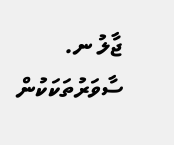ޖާލު ނ. ސާވަރުތަކަކުން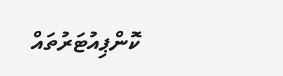ކޮންޕިއުޓަރުތައް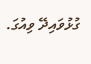ގުޅުވައިދޭ ވިއުގަ.